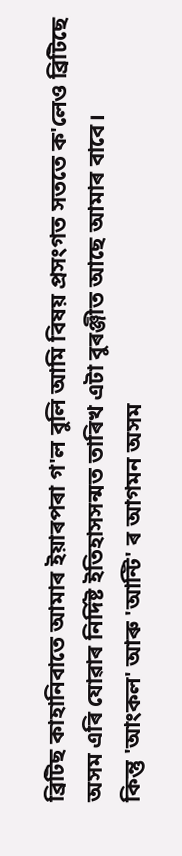ব্ৰিটিছ কাহানিবাতে আমাৰ ইয়াৰপৰা গ'ল বুলি আমি বিষয় প্ৰসংগত সততে ক'লেও ব্ৰিটিছে অসম এৰি যোৱাৰ নিৰ্দিষ্ট ইতিহাসসন্মত তাৰিখ এটা বুৰঞ্জীত আছে আমাৰ বাবে।
কিন্তু 'আংকল' আৰু 'আন্টি' ৰ আগমন অসম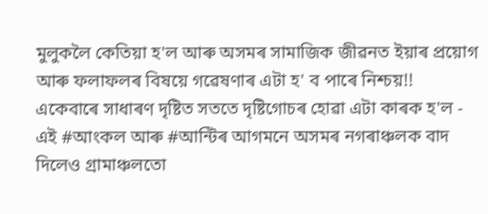মুলুকলৈ কেতিয়া হ'ল আৰু অসমৰ সামাজিক জীৱনত ইয়াৰ প্ৰয়োগ আৰু ফলাফলৰ বিষয়ে গৱেষণাৰ এটা হ' ব পাৰে নিশ্চয়!!
একেবাৰে সাধাৰণ দৃষ্টিত সততে দৃষ্টিগোচৰ হোৱা এটা কাৰক হ'ল - এই #আংকল আৰু #আন্টিৰ আগমনে অসমৰ নগৰাঞ্চলক বাদ দিলেও গ্ৰামাঞ্চলতো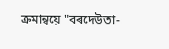ক্ৰমান্বয়ে "বৰদেউতা-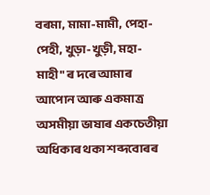বৰমা, মামা-মামী, পেহা-পেহী, খুড়া-খুড়ী, মহা-মাহী" ৰ দৰে আমাৰ আপোন আৰু একমাত্ৰ অসমীয়া ভাষাৰ একচেতীয়া অধিকাৰ থকা শব্দবোৰৰ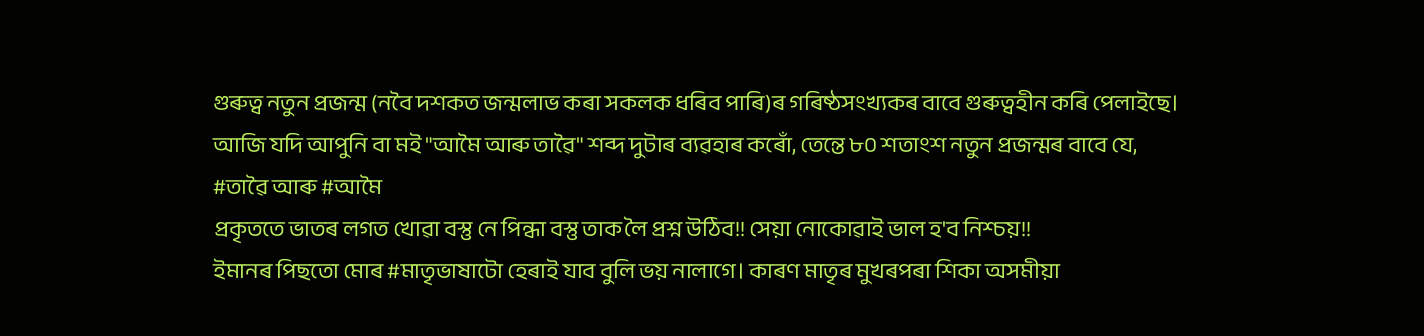গুৰুত্ব নতুন প্ৰজন্ম (নবৈ দশকত জন্মলাভ কৰা সকলক ধৰিব পাৰি)ৰ গৰিষ্ঠসংখ্যকৰ বাবে গুৰুত্বহীন কৰি পেলাইছে।
আজি যদি আপুনি বা মই "আমৈ আৰু তাৱৈ" শব্দ দুটাৰ ব্যৱহাৰ কৰোঁ, তেন্তে ৮০ শতাংশ নতুন প্ৰজন্মৰ বাবে যে,
#তাৱৈ আৰু #আমৈ
প্ৰকৃততে ভাতৰ লগত খোৱা বস্তু নে পিন্ধা বস্তু তাক লৈ প্ৰশ্ন উঠিব!! সেয়া নোকোৱাই ভাল হ'ব নিশ্চয়!!
ইমানৰ পিছতো মোৰ #মাতৃভাষাটো হেৰাই যাব বুলি ভয় নালাগে। কাৰণ মাতৃৰ মুখৰপৰা শিকা অসমীয়া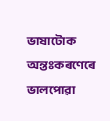ভাষাটোক অন্তঃকৰণেৰে ভালপোৱা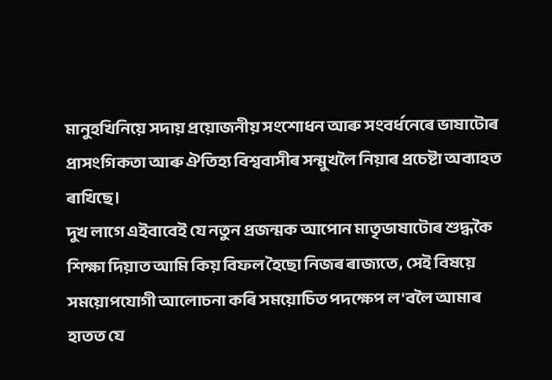মানুহখিনিয়ে সদায় প্ৰয়োজনীয় সংশোধন আৰু সংবৰ্ধনেৰে ভাষাটোৰ প্ৰাসংগিকতা আৰু ঐতিহ্য বিশ্ববাসীৰ সন্মুখলৈ নিয়াৰ প্ৰচেষ্টা অব্যাহত ৰাখিছে।
দুখ লাগে এইবাবেই যে নতুন প্ৰজন্মক আপোন মাতৃভাষাটোৰ শুদ্ধকৈ শিক্ষা দিয়াত আমি কিয় বিফল হৈছো নিজৰ ৰাজ্যতে, সেই বিষয়ে সময়োপযোগী আলোচনা কৰি সময়োচিত পদক্ষেপ ল'বলৈ আমাৰ হাতত যে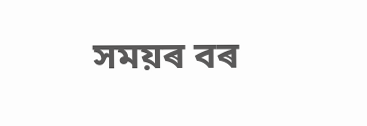সময়ৰ বৰ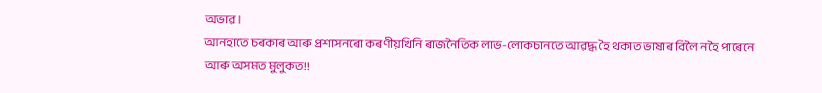অভাৱ।
আনহাতে চৰকাৰ আৰু প্ৰশাসনৰো কৰণীয়খিনি ৰাজনৈতিক লাভ-লোকচানতে আৱদ্ধ হৈ থকাত ভাষাৰ বিলৈ নহৈ পাৰেনে আৰু অসমত মুলুকত!!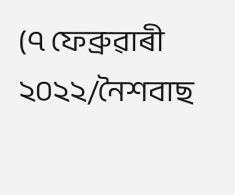(৭ ফেব্ৰুৱাৰী ২০২২/নৈশবাছ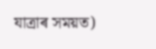যাত্ৰাৰ সময়ত)